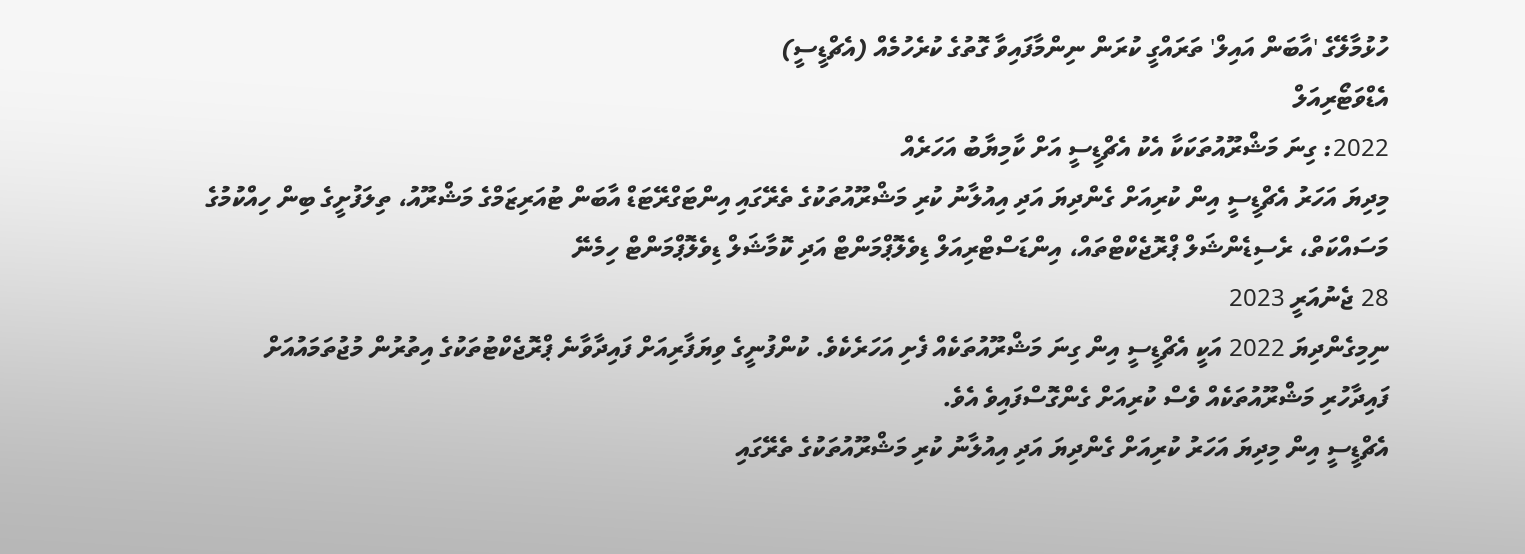ހުޅުމާލޭގެ 'އާބަން އައިލް' ތަރައްގީ ކުރަން ނިންމާފައިވާ ގޮތުގެ ކުރެހުމެއް (އެޗްޑީސީ)
އެޑްވަޓޯރިއަލް
2022: ގިނަ މަޝްރޫއުތަކަކާ އެކު އެޗްޑީސީ އަށް ކާމިޔާބު އަހަރެއް
މިދިޔަ އަހަރު އެޗްޑީސީ އިން ކުރިއަށް ގެންދިޔަ އަދި އިއުލާނު ކުރި މަޝްރޫއުތަކުގެ ތެރޭގައި އިންޓަގްރޭޓަޑް އާބަން ޓުއަރިޒަމްގެ މަޝްރޫއު، ތިލަފުށީގެ ބިން ހިއްކުމުގެ މަސައްކަތް، ރެސިޑެންޝަލް ޕްރޮޖެކްޓްތައް، އިންޑަސްޓްރިއަލް ޑިވެލޮޕްމަންޓް އަދި ކޮމާޝަލް ޑިވެލޮޕްމަންޓް ހިމެނޭ
28 ޖެނުއަރީ 2023
ނިމިގެންދިޔަ 2022 އަކީ އެޗްޑީސީ އިން ގިނަ މަޝްރޫއުތަކެއް ފެށި އަހަރެކެވެ. ކުންފުނީގެ ވިޔަފާރިއަށް ފައިދާވާނެ ޕްރޮޖެކްޓުތަކުގެ އިތުރުން މުޖުތަމައުއަށް ފައިދާހުރި މަޝްރޫއުތަކެއް ވެސް ކުރިއަށް ގެންގޮސްފައިވެ އެވެ.
އެޗްޑީސީ އިން މިދިޔަ އަހަރު ކުރިއަށް ގެންދިޔަ އަދި އިއުލާނު ކުރި މަޝްރޫއުތަކުގެ ތެރޭގައި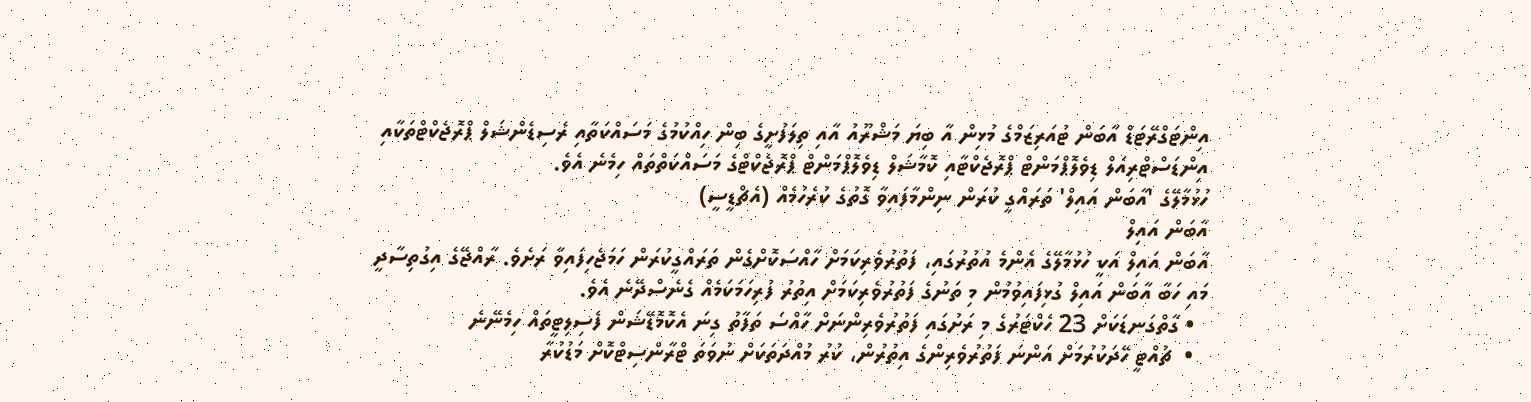އިންޓަގްރޭޓަޑް އާބަން ޓުއަރިޒަމްގެ މުޅިން އާ ބިޔަ މަޝްރޫއު އާއި ތިލަފުށީގެ ބިން ހިއްކުމުގެ މަސައްކަތާއި ރެސިޑެންޝަލް ޕްރޮޖެކްޓްތަކާއި އިންޑަސްޓްރިއަލް ޑިވެލޮޕްމަންޓް ޕްރޮޖެކްޓާއި ކޮމާޝަލް ޑިވެލޮޕްމަންޓް ޕްރޮޖެކްޓްގެ މަސައްކަތްތައް ހިމެނެ އެވެ.
ހުޅުމާލޭގެ 'އާބަން އައިލް' ތަރައްގީ ކުރަން ނިންމާފައިވާ ގޮތުގެ ކުރެހުމެއް (އެޗްޑީސީ)
އާބަން އައިލް
އާބަން އައިލް އަކީ ހުޅުމާލޭގެ އެންމެ އުތުރުގައި، ފަތުރުވެރިކަމަށް ހާއްސަކޮށްގެން ތަރައްގީކުރަން ހަމަޖެހިފައިވާ ރަށެވެ. ރާއްޖޭގެ އިގުތިސާދީ މައި ހަބާ އާބަން އައިލް ގުޅިފައިވުމުން މި ތަނުގެ ފަތުރުވެރިކަމަށް އިތުރު ފުރިހަމަކަމެއް ގެނެސްދޭނެ އެވެ.
  • ގާތްގަނޑަކަށް 23 ހެކްޓަރުގެ މި ރަށުގައި ފަތުރުވެރިންނަށް ހާއްސަ ތަފާތު ގިނަ އެކޮމޮޑޭޝަން ފެސިލިޓީތައް ހިމެނޭނެ
  •  ޗުއްޓީ ހޭދަކުރުމަށް އަންނަ ފަތުރުވެރިންގެ އިތުރުން، ކުރު މުއްދަތަކަށް ނުވަތަ ޓްރާންސިޓްކޮށް މަޑުކުރާ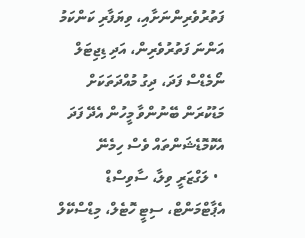ފަތުރުވެރިންނަށާއި، ވިޔަފާރި ކަންކަމު އަންނަ ފަތުރުވެރިން، އަދި ޑިޖިޓަލް ނޯމެޑްސް ފަދަ، ދިގު މުއްދަތަކަށް މަޑުކުރަން ބޭނުންވާ މީހުން އެދޭ ފަދަ އެކޮމޮޑެޝަންތައް ވެސް ހިމެނޭ
  • ލަގްޒަރީ ވިލާ، ސާވިސްޑް އެޕާޓްމަންޓް، ސިޓީ ހޮޓެލް، މިޑްސްކޭލް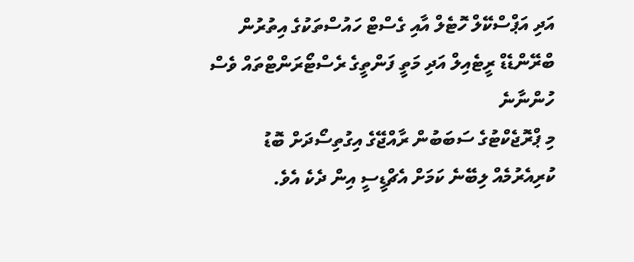އަދި އަޕްސްކޭލް ހޮޓެލް އާއި ގެސްޓް ހައުސްތަކުގެ އިތުރުން ބްރޭންޑެޑް ރީޓެއިލް އަދި މަތީ ފަންތީގެ ރެސްޓޯރަންޓްތައް ވެސް ހުންނާނެ
މި ޕްރޮޖެކްޓުގެ ސަބަބުން ރާއްޖޭގެ އިގުތިސޯދަށް ބޮޑު ކުރިއެރުމެއް ލިބޭނެ ކަމަށް އެޗްޑީސީ އިން ދެކެ އެވެ.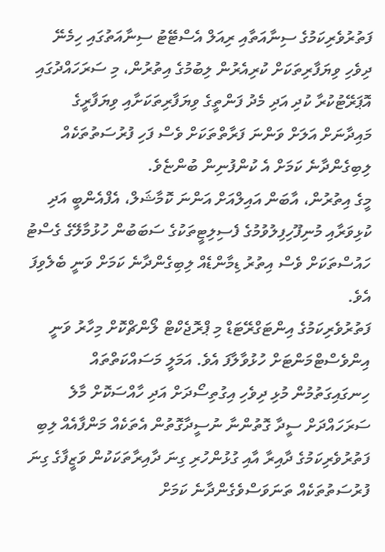ފަތުރުވެރިކަމުގެ ސިނާއަތާއި ރިއަލް އެސްޓޭޓު ސިނާއަތުގައި ހިމެނޭ ދިވެހި ވިޔަފާރިތަކަށް ކުރިއެރުން ލިބުމުގެ އިތުރުން، މި ސަރަހައްދުގައި އޮޕަރޭޓުކުރާ ކުދި އަދި މެދު ފަންތީގެ ވިޔަފާރިތަކަށާއި ވިޔަފާރީގެ މައިދާނަށް އަލަށް ވަންނަ ފަރާތްތަކަށް ވެސް ފަހި ފުރުސަތުތަކެއް ލިބިގެންދާނެ ކަމަށް އެ ކުންފުނިން ބުންޏެވެ.
މީގެ އިތުރުން، އާބަން އައިލްއަށް އަންނަ ކޮމާޝަލް، އެފްއެންބީ އަދި ކުޅިވަރާއި މުނިފޫހިފިލުވުމުގެ ފެސިލިޓީތަކުގެ ސަބަބުން ހުޅުމާލޭގެ ގެސްޓު ހައުސްތަކަށް ވެސް އިތުރު ޑިމާންޑެއް ލިބިގެންދާނެ ކަމަށް ވަނީ ބެލެވިފަ އެވެ.
ފަތުރުވެރިކަމުގެ އިންޓަގްރޭޓަޑް މި ޕްރޮޖެކްޓް ލޯންޗްކޮށް މިހާރު ވަނީ އިންވެސްޓްމަންޓަށް ހުޅުވާލާފަ އެވެ. އަމަލީ މަސައްކަތްތައް ހިނގައިގަތުމުން މުޅި ދިވެހި އިގުތިސޯދަށް އަދި ހާއްސަކޮށް މާލެ ސަރަހައްދަށް ސީދާ ގޮތުންނާ ނުސީދާގޮތުން އެތަކެއް މަންފާއެއް ލިބި ފަތުރުވެރިކަމުގެ ދާއިރާ އާއި ގުޅުންހުރި ގިނަ ދާއިރާތަކަކުން ވަޒީފާގެ ގިނަ ފުރުސަތުތަކެއް ތަނަވަސްވެގެންދާނެ ކަމަށް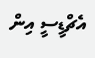އެޗްޑީސީ އިން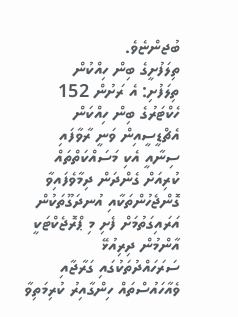ބުޖންޏެވެ.
ތިލަފުށީގެ ބިން ހިއްކުން
ތިލަފުށި: އެ ރަށުން 152 ހެކްޓަރުގެ ބިން ހިއްކަން އެޗްޑީސީއިން ވަނީ ރާވާފައި
ސިނާއީ އެކި މަސައްކަތްތައް ކުރިއަށް ގެންދަން ދިމާވެފައިވާ ގޮންޖެހުންތަކާއި އުނދަގޫތަކުން އަރައިގަތުމަށް ފެށި މި ޕްރޮޖެކްޓަކީ އާންމުން ދިރިއުޅޭ ސަރަހައްދުތަކުގައި ގަރާޖާއި ވެއާހައުސްތައް ހިންގާއިރު ކުރިމަތިވާ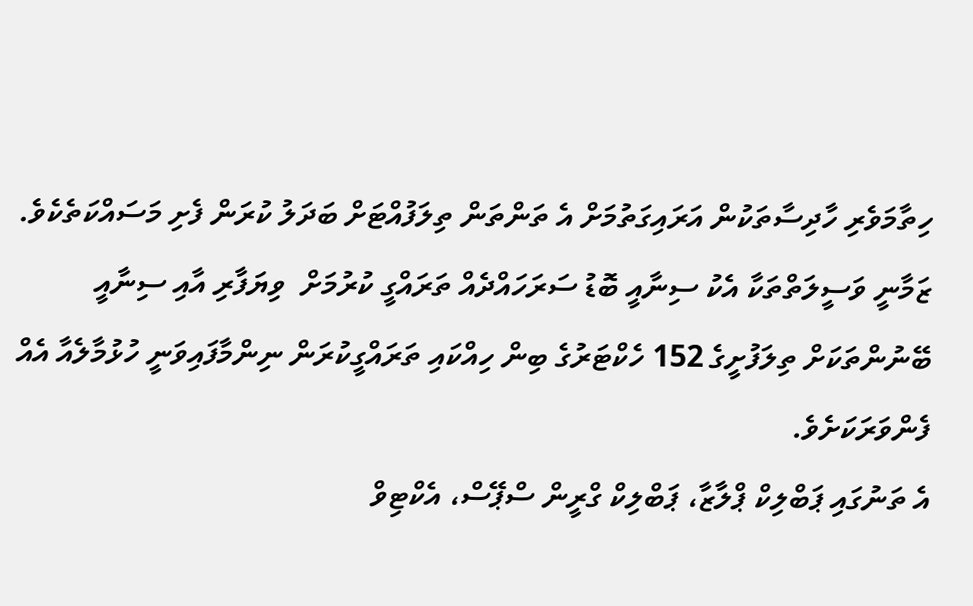ހިތާމަވެރި ހާދިސާތަކުން އަރައިގަތުމަށް އެ ތަންތަން ތިލަފުއްޓަށް ބަދަލު ކުރަން ފެށި މަސައްކަތެކެވެ.
ޒަމާނީ ވަސީލަތްތަކާ އެކު ސިނާއީ ބޮޑު ސަރަހައްދެއް ތަރައްގީ ކުރުމަށް  ވިޔަފާރި އާއި ސިނާއީ ބޭނުންތަކަށް ތިލަފުށީގެ 152 ހެކްޓަރުގެ ބިން ހިއްކައި ތަރައްގީކުރަން ނިންމާފައިވަނީ ހުޅުމާލެއާ އެއް ފެންވަރަކަށެވެ.
އެ ތަނުގައި ޕަބްލިކް ޕްލާޒާ، ޕަބްލިކް ގްރީން ސްޕޭސް، އެކްޓިވް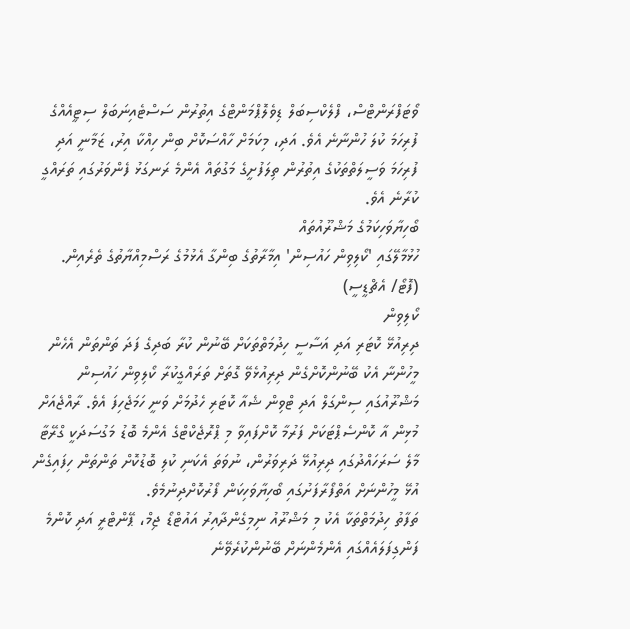ވޯޓަފްރަންޓްސް، ފްލެކްސިބަލް ޑިވެލޮޕްމަންޓްގެ އިތުރުން ސަސްޓެއިނަބަލް ސިޓީއެއްގެ ފުރިހަމަ ކުލަ ހުންނާނެ އެވެ. އަދި، މިކަމަށް ހާއްސަކޮށް ބިން ހިއްކާ އިރު، ޒަމާނީ އަދި ފުރިހަމަ ވަސީލަތްތަކުގެ އިތުރުން ތިލަފުށީގެ މަގުތައް އެންމެ ރަނގަޅު ފެންވަރުގައި ތަރައްގީ ކުރާނެ އެވެ.
ބޯހިޔާވަހިކަމުގެ މަޝްރޫއުތައް
ހުޅުމާލޭގައި 'ކޯލިވިން ހައުސިން' އިމާރާތުގެ ބިންގާ އެޅުމުގެ ރަސްމިއްޔާތުގެ ތެރެއިން. (ފޮޓޯ/ އެޗްޑީސީ)
ކޯލިވިން
ދިރިއުޅޭ ކޮޓަރި އަދި އަސާސީ ހިދުމަތްތަކަށް ބޭނުން ކުރާ ބަދިގެ ފަދަ ތަންތަން އެހެން މީހުންނާ އެކު ބޭނުންކޮށްގެން ދިރިއުޅެވޭ ގޮތަށް ތަރައްގީކުރާ ކޯލިވިން ހައުސިން މަޝްރޫއުގައި ސިންގަލް އަދި ޓްވިން ޝެއާ ކޮޓަރި ހެދުމަށް ވަނީ ހަމަޖެހިފަ އެވެ. ރާއްޖެއަށް މުޅިން އާ ކޮންސެޕްޓަކަށް ފަރުމާ ކޮށްފައިވާ މި ޕްރޮޖެކްޓްގެ އެންމެ ބޮޑު މަގުސަދަކީ ގްރޭޓާ މާލެ ސަރަހައްދުގައި ދިރިއުޅޭ ދަރިވަރުން، ނުވަތަ އެކަނި ކުލި ބޮޑުކޮށް ތަންތަން ހިފައިގެން އުޅޭ މީހުންނަށް އަތްފޯރާފަށުގައި ބޯހިޔާވަހިކަން ފޯރުކޮށްދިނުމެވެ.
ތަފާތު ހިދުމަތްތަކާ އެކު މި މަޝްރޫއު ނިމިގެންދާއިރު އައުޓްޑޯ ޖިމް، ޕޭންޓްރީ އަދި ކޮންމެ ފަންގިފަލައެއްގައި އެންމެންނަށް ބޭނުންކުރެވޭނެ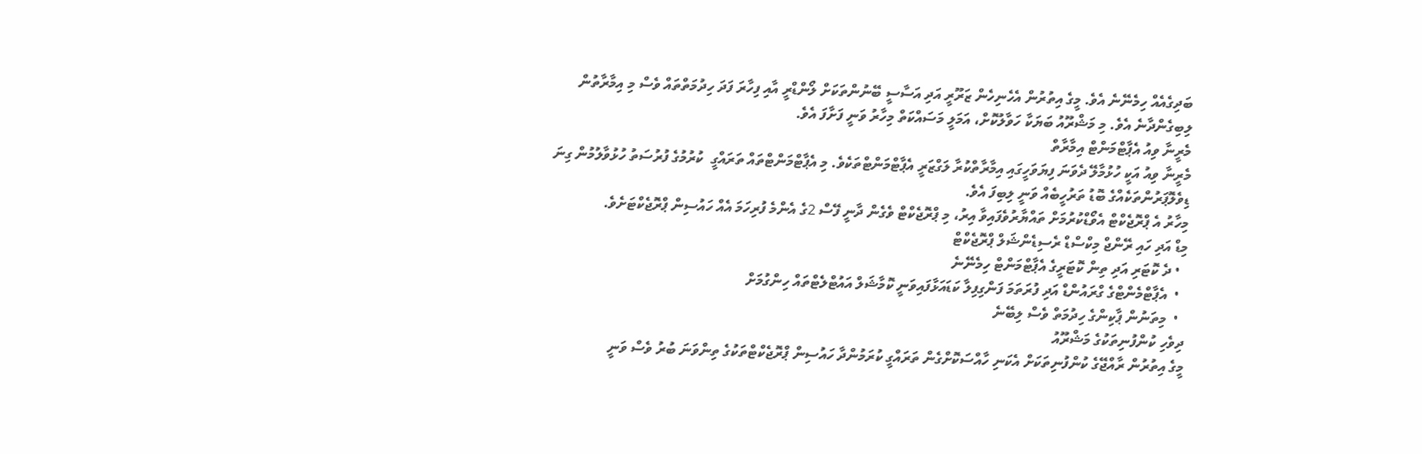ބަދިގެއެއް ހިމެނޭނެ އެވެ. މީގެ އިތުރުން އެހެނިހެން ޒަރޫރީ އަދި އަސާސީ ބޭނުންތަކަށް ލޯންޑްރީ އާއި ފިހާރަ ފަދަ ހިދުމަތްތައް ވެސް މި އިމާރާތުން ލިބިގެންދާނެ އެވެ. މި މަޝްރޫއު ބަޔަކާ ހަވާލުކޮށް، އަމަލީ މަސައްކަތް މިހާރު ވަނީ ފަށާފަ އެވެ.
މެރީނާ ވިއު އެޕާޓްމަންޓް އިމާރާތް
މެރީނާ ވިއު އަކީ ހުޅުމާލޭ ދެވަނަ ފިޔަވަހީގައި އިމާރާތްކުރާ ލަގްޒަރީ އެޕާޓްމަންޓްތަކެވެ. މި އެޕާޓްމަންޓްތައް ތަރައްގީ  ކުރުމުގެ ފުރުސަތު ހުޅުވާލުމުން ގިނަ ޑިވެލޮޕަރުންތަކެއްގެ ބޮޑު ތަރުހީބެއް ވަނީ ލިބިފަ އެވެ.
މިހާރު އެ ޕްރޮޖެކްޓް އެވޯޑްކުރުމަށް ތައްޔާރުވެފައިވާ އިރު، މި ޕްރޮޖެކްޓް ވެގެން ދާނީ ފޭސް 2ގެ އެންމެ ފުރިހަމަ އެއް ހައުސިން ޕްރޮޖެކްޓަށެވެ.
މިޑް އަދި ހައި ރޭންޖް މިކްސްޑް ރެސިޑެންޝަލް ޕްރޮޖެކްޓް
  • ދެ ކޮޓަރި އަދި ތިން ކޮޓަރީގެ އެޕާޓްމަންޓް ހިމެނޭނެ
  •  އެޕާޓްމެންޓްގެ ގްރައުންޑް އަދި ފުރަތަމަ ފަންގިފިލާ ކަޑައަޅާފައިވަނީ ކޮމާޝަލް އައުޓްލެޓްތައް ހިންގުމަށް
  •  މިތަނުން ޕާކިންގެ ހިދުމަތް ވެސް ލިބޭނެ
ދިވެހި ކުންފުނިތަކުގެ މަޝްރޫއު
މީގެ އިތުރުން ރާއްޖޭގެ ކުންފުނިތަކަށް އެކަނި ހާއްސަކޮށްގެން ތަރައްގީ ކުރަމުންދާ ހައުސިން ޕްރޮޖެކްޓްތަކުގެ ތިންވަނަ ބުރު ވެސް ވަނީ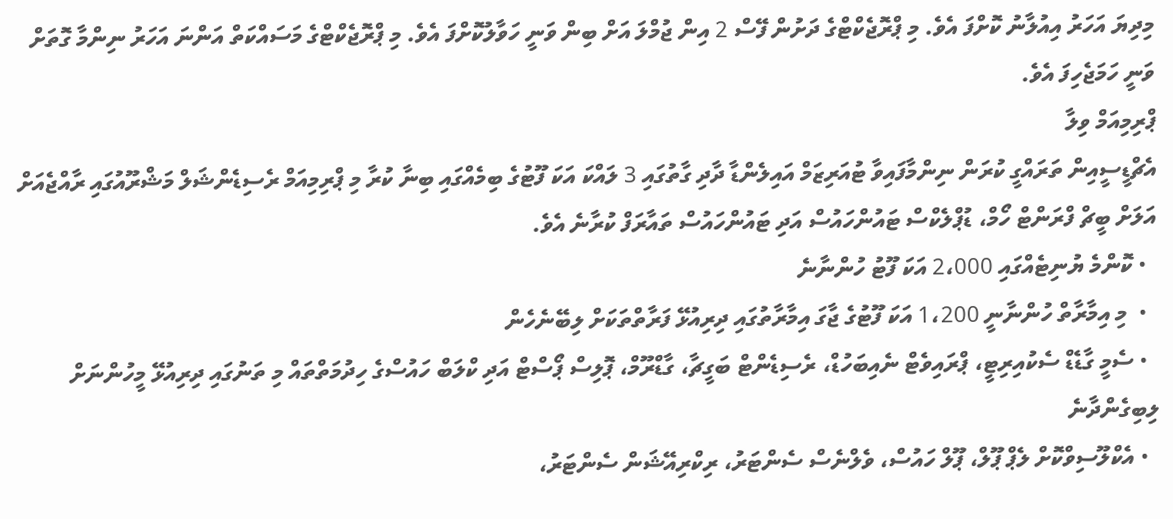މިދިޔަ އަހަރު އިއުލާނު ކޮށްފަ އެވެ. މި ޕްރޮޖެކްޓްގެ ދަށުން ފޭސް 2 އިން ޖުމްލަ އަށް ބިން ވަނީ ހަވާލުކޮށްފަ އެވެ. މި ޕްރޮޖެކްޓްގެ މަސައްކަތް އަންނަ އަހަރު ނިންމާ ގޮތަށް ވަނީ ހަމަޖެހިފަ އެވެ.
ޕްރިމިއަމް ވިލާ
އެޗްޑީސީއިން ތަރައްގީ ކުރަން ނިންމާފައިވާ ޓުއަރިޒަމް އައިލެންޑާ ދާދި ގާތުގައި 3 ލައްކަ އަކަ ފޫޓުގެ ބިމެއްގައި ބިނާ ކުރާ މި ޕްރިމިއަމް ރެސިޑެންޝަލް މަޝްރޫއުގައި ރާއްޖެއަށް އަލަށް ބީޗް ފްރަންޓް ހޯމް، ޑުޕްލެކްސް ޓައުންހައުސް އަދި ޓައުންހައުސް ތައާރަފް ކުރާނެ އެވެ.
  • ކޮންމެ ޔުނިޓެއްގައި 2،000 އަކަ ފޫޓު ހުންނާނެ
  •  މި އިމާރާތް ހުންނާނީ 1،200 އަކަ ފޫޓުގެ ޖާގަ އިމާރާތުގައި ދިރިއުޅޭ ފަރާތްތަކަށް ލިބޭނެހެން
  • ސެމީ ގާޑެޑް ސެކުއިރިޓީ، ޕްރައިވެޓް ނެއިބަހުޑް، ރެސިޑެންޓް ބަގީޗާ، ގާޑްރޫމް، ޕޮލިސް ޕޯސްޓް އަދި ކްލަބް ހައުސްގެ ހިދުމަތްތައް މި ތަނުގައި ދިރިއުޅޭ މީހުންނަށް ލިބިގެންދާނެ
  • އެކްލޫސިވްކޮށް ލެޕް ޕޫލް، ޕޫލް ހައުސް، ވެލްނެސް ސެންޓަރު، ރިކްރިއޭޝަން ސެންޓަރު،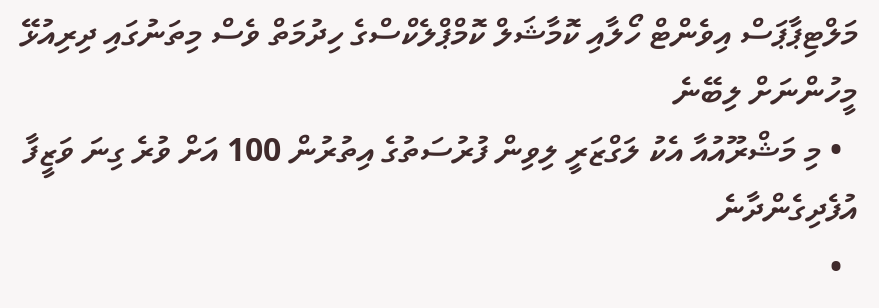މަލްޓިޕާޕަސް އިވެންޓް ހޯލާއި ކޮމާޝަލް ކޮމްޕްލެކްސްގެ ހިދުމަތް ވެސް މިތަނުގައި ދިރިއުޅޭ މީހުންނަށް ލިބޭނެ
  • މި މަޝްރޫއުއާ އެކު ލަގްޒަރީ ލިވިން ފުރުސަތުގެ އިތުރުން 100 އަށް ވުރެ ގިނަ ވަޒީފާ އުފެދިގެންދާނެ
  •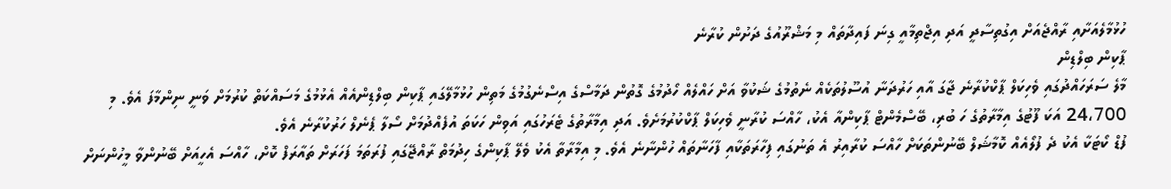ހުޅުމާލެއަށާއި ރާއްޖެއަށް އިގުތިސާދީ އަދި އިޖްތިމާއީ ގިނަ ފައިދާތައް މި މަޝްރޫއުގެ ދަށުން ކުރާނެ
ޕާކިން ބިލްޑިން
މާލެ ސަރަހައްދުގައި ވެހިކަލް ޕާކްކުރާނެ ޖާގަ އާއި ހަރުދަނާ އުސޫލުތަކެއް ނެތުމުގެ ޝަކުވާ އަށް ހައްލެއް ހޯދުމުގެ ގޮތުން ދަމާސްގެ އިސްނެގުމުގެ މަތިން ހުޅުމާލޭގައި ޕާކިން ބިލްޑިންއެއް އެޅުމުގެ މަސައްކަތް ކުރުމަށް ވަނީ ނިންމާފަ އެވެ. މި 24،700 އަކަ ފޫޓުގެ އިމާރާތުގެ ހަ ބުރި، ބޭސްމެންޓް ޕާކިންއާ އެކު، ހާއްސަ ކުރާނީ ވެހިކަލް ޕާކްކުރުމަށެވެ. އަދި އިމާރާތުގެ ޓެރަހުގައި އަވިން ހަކަތަ އުފެއްދުމަށް ސޯލާ ޕެނެލް ހަރުކުރާނެ އެވެ.
ފުޑް ކޯޓަކާ އެކު ދެ ފުލޯއެއް ކޮމާޝަލް ބޭނުންތަކަށް ހާއްސަ ކުރާއިރު އެ ތަނުގައި ފިހާރަތަކާއި ފާހަނާތައް ހުންނާނެ އެވެ. މި އިމާރާތާ އެކު ވެލޭ ޕާކިންގެ ހިދުމަތް ރާއްޖޭގައި ފުރަތަމަ ފަހަރަށް ތައާރަފް ކޮށް، ހާއްސަ އެހީއަށް ބޭނުންވާ މީހުންނަށް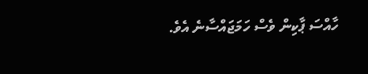ހާއްސަ ޕާކިން ވެސް ހަމަޖައްސާނެ އެވެ.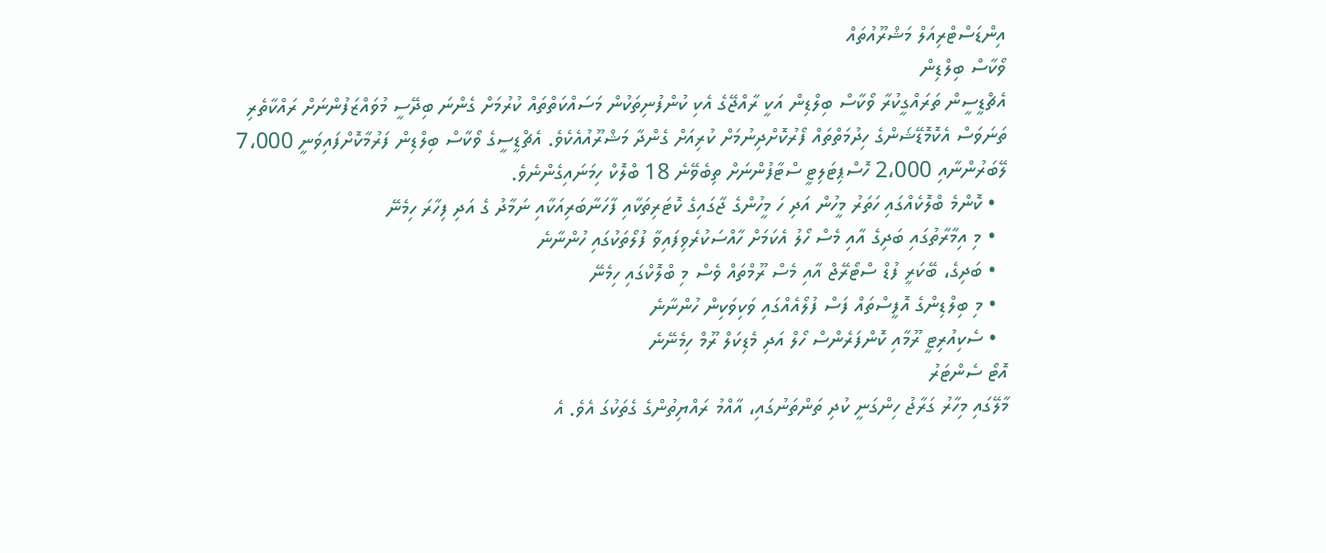އިންޑަސްޓްރިއަލް މަޝްރޫއުތައް
ވޯކާސް ބިލްޑިން
އެޗްޑީސީން ތަރައްގީކުރާ ވޯކާސް ބިލްޑިން އަކީ ރާއްޖޭގެ އެކި ކުންފުނިތަކުން މަސައްކަތްތައް ކުރުމަށް ގެންނަ ބިދޭސީ މުވައްޒަފުންނަށް ރައްކާތެރި ތަނަވަސް އެކޮމޮޑޭޝަންގެ ހިދުމަތްތައް ފޯރުކޮށްދިނުމަށް ކުރިއަށް ގެންދާ މަޝްރޫއުއެކެވެ. އެޗްޑީސީގެ ވޯކާސް ބިލްޑިން ފަރުމާކޮށްފައިވަނީ 7،000 ލޭބަރުންނާއި 2،000 ހޮސްޕިޓަލިޓީ ސްޓާފުންނަށް ތިބެވޭނެ 18 ބްލޮކް ހިމަނައިގެންނެވެ.
  • ކޮންމެ ބްލޮކެއްގައި ހަތަރު މީހުން އަދި ހަ މީހުންގެ ޖާގައިގެ ކޮޓަރިތަކާއި ފާހަނާބަރިއަކާއި ނަމާދު ގެ އަދި ފިހާރަ ހިމެނޭ
  • މި އިމާރާތުގައި ބަދިގެ އާއި މެސް ހޯލު އެކަމަށް ހާއްސަކުރެވިފައިވާ ފުލޯތަކުގައި ހުންނާނެ
  • ބަދިގެ، ބޭކަރީ ފުޑް ސްޓޯރޭޖް އާއި މެސް ރޫމްތައް ވެސް މި ބްލޮކްގައި ހިމެނޭ
  • މި ބިލްޑިންގެ އޮފީސްތައް ފަސް ފުލޯއެއްގައި ވަކިވަކިން ހުންނާނެ
  • ސެކިއުރިޓީ ރޫމާއި ކޮންފަރެންސް ހޯލް އަދި މެޑިކަލް ރޫމް ހިމެނޭނެ
އޮޓޯ ސެންޓަރު
މާލޭގައި މިހާރު ގަރާޖު ހިންގަނީ ކުދި ތަންތަނުގައި، އާއްމު ރައްޔިތުންގެ ގެތަކުގަ އެވެ. އެ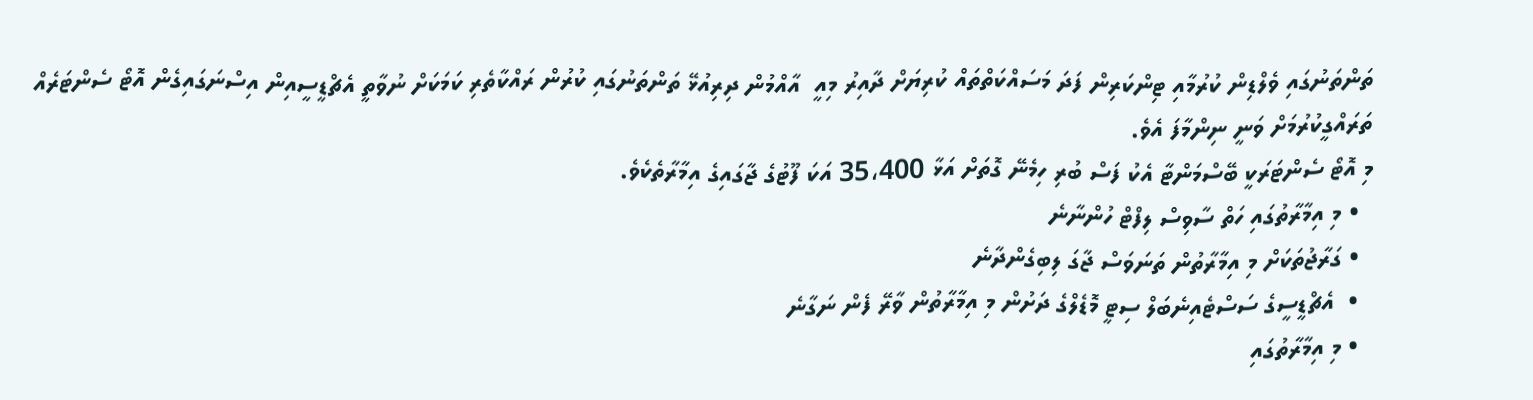ތަންތަނުގައި ވެލްޑިން ކުރުމާއި ޓިންކަރިން ފަދަ މަސައްކަތްތައް ކުރިޔަށް ދާއިރު މިއީ  އާއްމުން ދިރިއުޅޭ ތަންތަނުގައި ކުރުން ރައްކާތެރި ކަމަކަށް ނުވާތީ އެޗްޑީސީއިން އިސްނަގައިގެން އޮޓޯ ސެންޓަރެއް ތަރައްގީކުރުމަށް ވަނީ ނިންމާފަ އެވެ.
މި އޮޓޯ ސެންޓަރަކީ ބޭސްމަންޓާ އެކު ފަސް ބުރި ހިމެނޭ ގޮތަށް އަޅާ 35،400 އަކަ ފޫޓުގެ ޖާގައިގެ އިމާރާތެކެވެ.
  • މި އިމާރާތުގައި ހަތް ސާވިސް ލިފްޓް ހުންނާނެ
  • ގަރާޖުތަކަށް މި އިމާރާތުން ތަނަވަސް ޖާގަ ލިބިގެންދާނެ
  •  އެޗްޑީސީގެ ސަސްޓެއިނެބަލް ސިޓީ މޮޑެލްގެ ދަށުން މި އިމާރާތުން ވާރޭ ފެން ނަގާނެ
  • މި އިމާރާތުގައި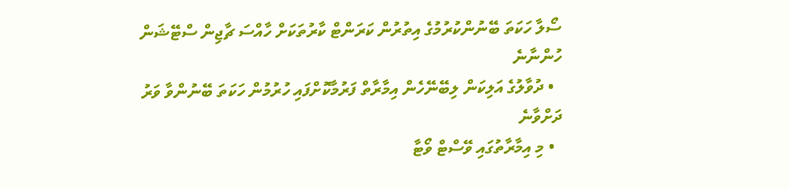ސޯލާ ހަކަތަ ބޭނުންކުރުމުގެ އިތުރުން ކަރަންޓް ކާރުތަކަށް ހާއްސަ ޗާޖިން ސްޓޭޝަން ހުންނާނެ
  • ދުވާލުގެ އަލިކަން ލިބޭނޭހެން އިމާރާތް ފަރުމާކޮށްފައި ހުރުމުން ހަކަތަ ބޭނުންވާ ވަރު ދަށްވާނެ
  • މި އިމާރާތުގައި ވޭސްޓް ވޯޓާ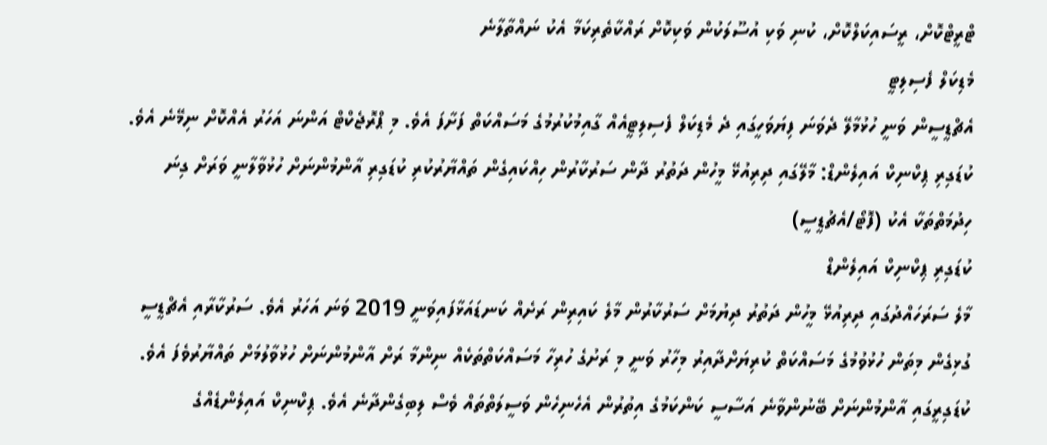ޓްރީޓްކޮށް، ރީސައިކަލްކޮށް، ކުނި ވަކި އުސޫލަކުން ވަކިކޮށް ރައްކާތެރިކަމާ އެކު ނައްތާލާނެ
މެޑިކަލް ފެސިލިޓީ
އެޗްޑީސީން ވަނީ ހުޅުމާލޭ ދެވަނަ ފިޔަވަހީގައި ދެ މެޑިކަލް ފެސިލިޓީއެއް ގާއިމުކުރުމުގެ މަސައްކަތް ފަށާފަ އެވެ. މި ޕްރޮޖެކްޓް އަންނަ އަހަރު އެއްކޮށް ނިމޭނެ އެވެ.
ކުޑަގިރި ޕިކްނިކް އައިލެންޑް: މާލޭގައި ދިރިއުޅޭ މީހުން ދަތުރު ދާން ސަރުކާރުން ހިއްކައިގެން ތައްޔާރުކުރި ކުޑަގިރި އާންމުންނަށް ހުޅުވާލާނީ ވަރަށް ގިނަ ހިދުމަތްތަކާ އެކު (ފޮޓޯ/އެޗުޑީސީ)
ކުޑަގިރި ޕިކްނިކް އައިލެންޑް
މާލެ ސަރަހައްދުގައި ދިރިއުޅޭ މީހުން ދަތުރު ދިޔުމަށް ސަރުކާރުން މާލެ ކައިރިން ރަށެއް ކަނޑައަޅާފައިވަނީ 2019 ވަނަ އަހަރު އެވެ. ސަރުކާރާއި އެޗްޑީސީ ގުޅިގެން މިތަން ހުޅުވުމުގެ މަސައްކަތް ކުރިޔަށްދާއިރު މިހާރު ވަނީ މި ރަށުގެ ހުރިހާ މަސައްކަތްތަކެއް ނިންމާ ރަށް އާންމުންނަށް ހުޅުވާލުމަށް ތައްޔާރުވެފަ އެވެ.
ކުޑަގިރީގައި އާންމުންނަށް ބޭނުންވާނެ އަސާސީ ކަންކަމުގެ އިތުރުން އެހެނިހެން ވަސީލަތްތައް ވެސް ލިބިގެންދާނެ އެވެ. ޕިކްނިކް އައިލެންޑެއްގެ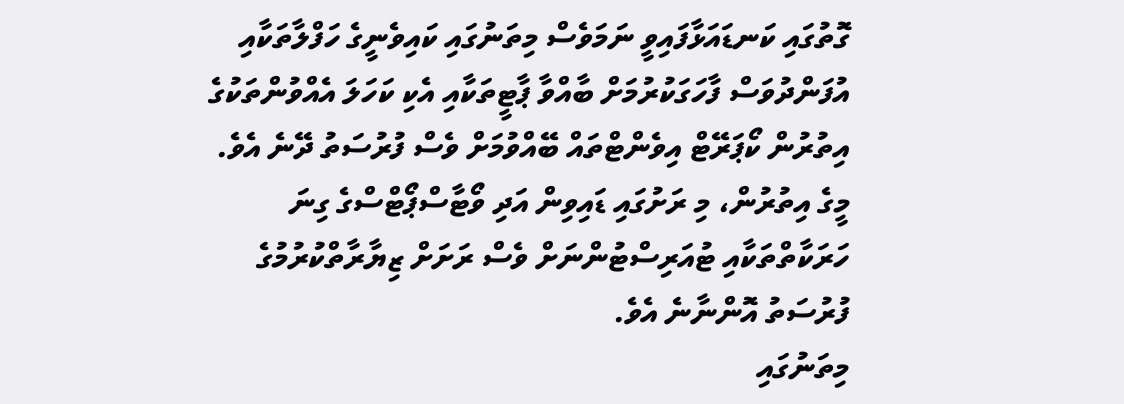ގޮތުގައި ކަނޑައަޅާފައިވީ ނަމަވެސް މިތަނުގައި ކައިވެނީގެ ހަފްލާތަކާއި އުފަންދުވަސް ފާހަގަކުރުމަށް ބާއްވާ ޕާޓީތަކާއި އެކި ކަހަލަ އެއްވުންތަކުގެ އިތުރުން ކޯޕަރޭޓް އިވެންޓްތައް ބޭއްވުމަށް ވެސް ފުރުސަތު ދޭނެ އެވެ.
މީގެ އިތުރުން، މި ރަށުގައި ޑައިވިން އަދި ވޯޓާސްޕޯޓްސްގެ ގިނަ ހަރަކާތްތަކާއި ޓުއަރިސްޓުންނަށް ވެސް ރަށަށް ޒިޔާރާތްކުރުމުގެ ފުރުސަތު އޮންނާނެ އެވެ.
މިތަނުގައި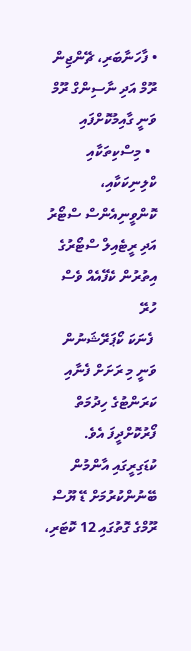• ފާހަނާބަރި، ޗޭންޖިން ރޫމް އަދި ނާސިންގް ރޫމް ވަނީ ގާއިމުކޮށްފައި
  • މިސްކިތަކާއި ކްލިނިކަކާއި، ކޮންވީނިއެންސް ސްޓޯރު އަދި ރީޓެއިލް ސްޓޯރުގެ އިތުރުން ކެފޭއެއް ވެސް ހުރޭ
 ފެނަކަ ކޯޕަރޭޝަނުން ވަނީ މި ރަށަށް ފެނާއި ކަރަންޓުގެ ހިދުމަތް ފޯރުކޮށްދީފަ އެވެ.
ކުޑަގިރީގައި އާންމުން ބޭނުންކުރުމަށް ޑޭ ޔޫސް ރޫމްގެ ގޮތުގައި 12 ކޮޓަރި،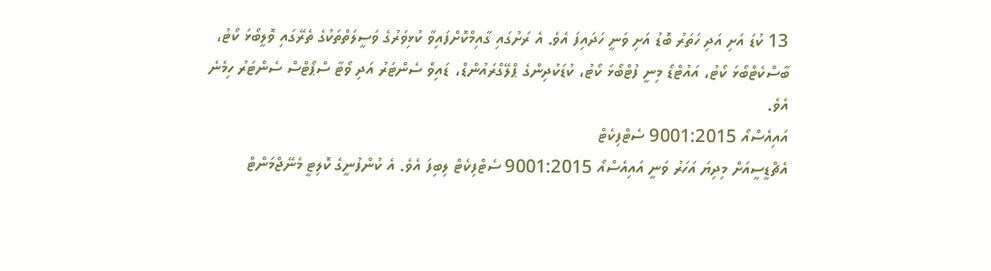13 ކުޑަ އަށި އަދި ހަތަރު ބޮޑު އަށި ވަނީ ހަދައިފަ އެވެ. އެ ރަށުގައި ގާއިމްކޮށްފައިވާ ކުޅިވަރުގެ ވަސީލަތްތަކުގެ ތެރޭގައި ވޮލީބޯޅަ ކޯޓު، ބާސްކެޓްބޯޅަ ކޯޓު، އައުޓްޑޯ މިނީ ފުޓްބޯޅަ ކޯޓު، ކުޑަކުދިންގެ ޕްލޭގްރައުންޑް، ޑައިވް ސެންޓަރު އަދި ވޯޓާ ސްޕޯޓްސް ސެންޓަރު ހިމެނެ އެވެ.
އައިއެސްއޯ 9001:2015 ސެޓްފިކެޓް
އެޗްޑީސީއަށް މިދިޔަ އަހަރު ވަނީ އައިއެސްއޯ 9001:2015 ސެޓްފިކެޓް ލިބިފަ އެވެ. އެ ކުންފުނީގެ ކޮލިޓީ މެނޭޖްމަންޓް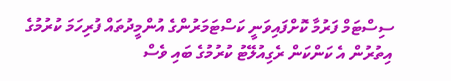ސިސްޓަމް ފަރުމާ ކޮށްފައިވަނީ ކަސްޓަމަރުންގެ އުންމީދުތައް ފުރިހަމަ ކުރުމުގެ އިތުރުން އެ ކަންކަން ރެގިއުލޭޓު ކުރުމުގެ ބައި ވެސް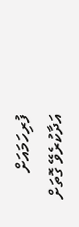ފުރިހަމައަށް އަދާކުރެވޭ ގޮތަށް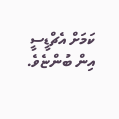ކަމަށް އެޗްޑީސީ އިން ބުންޏެވެ.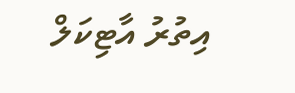އިތުރު އާޓިކަލް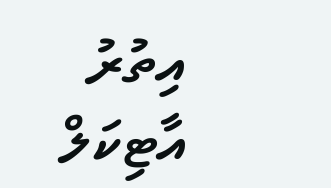އިތުރު އާޓިކަލް